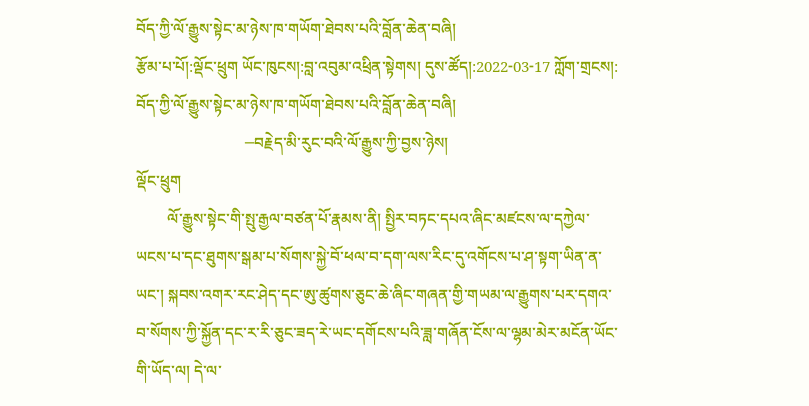བོད་ཀྱི་ལོ་རྒྱུས་སྟེང་མ་ཉེས་ཁ་གཡོག་ཐེབས་པའི་བློན་ཆེན་བཞི།
རྩོམ་པ་པོ།:ལྡོང་ཕྲུག ཡོང་ཁུངས།:བླ་འབུམ་འཕྲིན་སྟེགས། དུས་ཚོད།:2022-03-17 ཀློག་གྲངས།:
བོད་ཀྱི་ལོ་རྒྱུས་སྟེང་མ་ཉེས་ཁ་གཡོག་ཐེབས་པའི་བློན་ཆེན་བཞི།
                            ─བརྗེད་མི་རུང་བའི་ལོ་རྒྱུས་ཀྱི་བྱས་ཉེས།
ལྡོང་ཕྲུག
        ལོ་རྒྱུས་སྟེང་གི་སྤུ་རྒྱལ་བཙན་པོ་རྣམས་ནི། སྤྱིར་བཏང་དཔའ་ཞིང་མཛངས་ལ་དཀྱེལ་ཡངས་པ་དང་ཐུགས་སྒམ་པ་སོགས་སྐྱེ་བོ་ཕལ་བ་དག་ལས་རིང་དུ་འགོངས་པ་ཤ་སྟག་ཡིན་ན་ཡང་། སྐབས་འགར་རང་ཤེད་དང་ཨུ་ཚུགས་ཅུང་ཆེ་ཞིང་གཞན་གྱི་གཡམ་ལ་རྒྱུགས་པར་དགའ་བ་སོགས་ཀྱི་སྐྱོན་དང་ར་རི་ཅུང་ཟད་རེ་ཡང་དགོངས་པའི་ཟླ་གཞོན་ངོས་ལ་ལྷམ་མེར་མངོན་ཡོང་གི་ཡོད་ལ། དེ་ལ་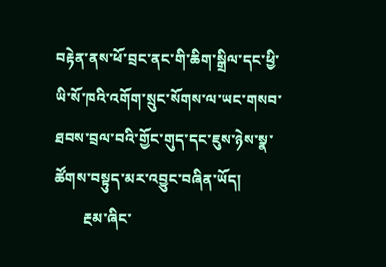བརྟེན་ནས་ཕོ་བྲང་ནང་གི་ཆིག་སྒྲིལ་དང་ཕྱི་ཡི་སོ་ཁའི་འགོག་སྲུང་སོགས་ལ་ཡང་གསབ་ཐབས་བྲལ་བའི་གྱོང་གུད་དང་ཇུས་ཉེས་སྣ་ཚོགས་བསྟུད་མར་འབྱུང་བཞིན་ཡོད།
        རྔམ་ཞིང་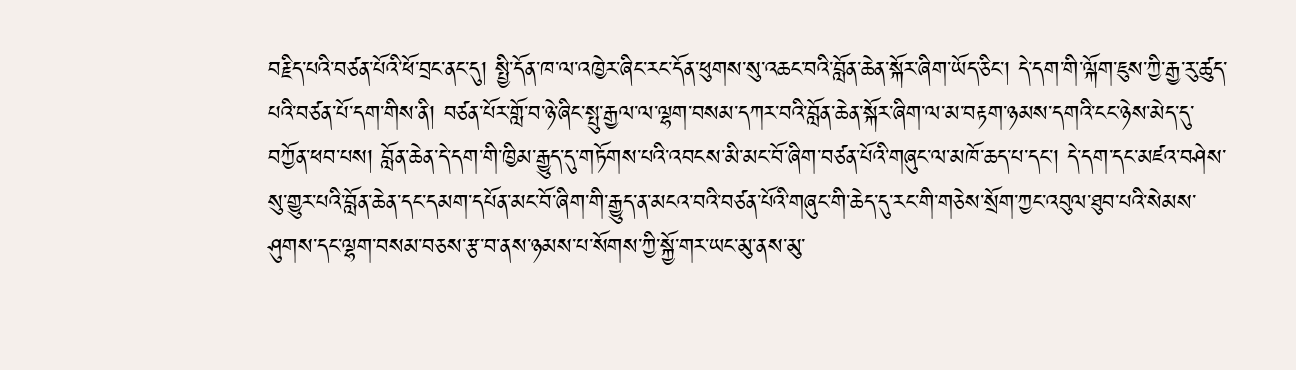བརྗིད་པའི་བཙན་པོའི་ཕོ་བྲང་ནང་དུ། སྤྱི་དོན་ཁ་ལ་འཁྱེར་ཞིང་རང་དོན་ཕུགས་སུ་འཆང་བའི་བློན་ཆེན་སྐོར་ཞིག་ཡོད་ཅིང་། དེ་དག་གི་ལྐོག་ཇུས་ཀྱི་རྒྱ་རུ་ཚུད་པའི་བཙན་པོ་དག་གིས་ནི། བཙན་པོར་གློ་བ་ཉེ་ཞིང་སྤུ་རྒྱལ་ལ་ལྷག་བསམ་དཀར་བའི་བློན་ཆེན་སྐོར་ཞིག་ལ་མ་བརྟག་ཉམས་དགའི་ངང་ཉེས་མེད་དུ་བཀྱོན་ཕབ་པས། བློན་ཆེན་དེ་དག་གི་ཁྱིམ་རྒྱུད་དུ་གཏོགས་པའི་འབངས་མི་མང་བོ་ཞིག་བཙན་པོའི་གཞུང་ལ་མཁོ་ཆད་པ་དང་། དེ་དག་དང་མཛའ་བཤེས་སུ་གྱུར་པའི་བློན་ཆེན་དང་དམག་དཔོན་མང་བོ་ཞིག་གི་རྒྱུད་ན་མངའ་བའི་བཙན་པོའི་གཞུང་གི་ཆེད་དུ་རང་གི་གཅེས་སྲོག་ཀྱང་འབུལ་ཐུབ་པའི་སེམས་ཤུགས་དང་ལྷག་བསམ་བཅས་རྩ་བ་ནས་ཉམས་པ་སོགས་ཀྱི་སྐྱོ་གར་ཡང་མུ་ནས་མུ་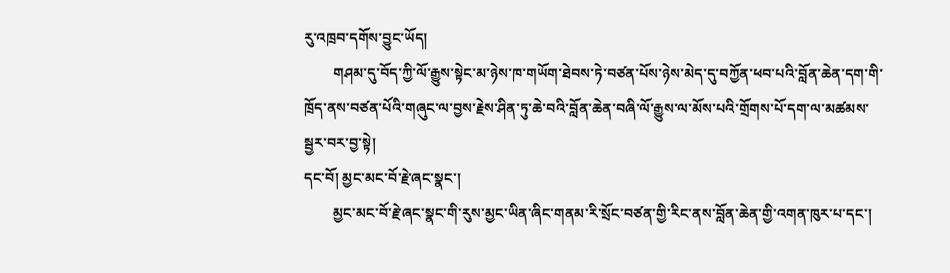རུ་འཁྲབ་དགོས་བྱུང་ཡོད།
        གཤམ་དུ་བོད་ཀྱི་ལོ་རྒྱུས་སྟེང་མ་ཉེས་ཁ་གཡོག་ཐེབས་ཏེ་བཙན་པོས་ཉེས་མེད་དུ་བཀྱོན་ཕབ་པའི་བློན་ཆེན་དག་གི་ཁྲོད་ནས་བཙན་པོའི་གཞུང་ལ་བྱས་རྗེས་ཤིན་ཏུ་ཆེ་བའི་བློན་ཆེན་བཞི་ལོ་རྒྱུས་ལ་མོས་པའི་གྲོགས་པོ་དག་ལ་མཚམས་སྦྱར་བར་བྱ་སྟེ།
དང་བོ། མྱང་མང་བོ་རྗེ་ཞང་སྣང་།
        མྱང་མང་བོ་རྗེ་ཞང་སྣང་གི་རུས་མྱང་ཡིན་ཞིང་གནམ་རི་སྲོང་བཙན་གྱི་རིང་ནས་བློན་ཆེན་གྱི་འགན་ཁུར་པ་དང་།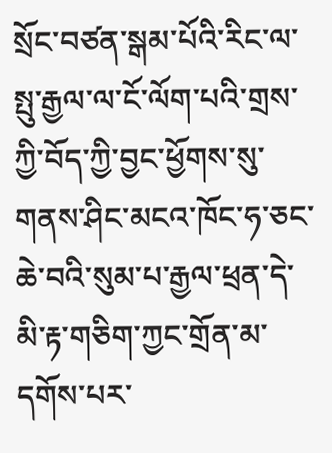སྲོང་བཙན་སྒམ་པོའི་རིང་ལ་སྤུ་རྒྱལ་ལ་ངོ་ལོག་པའི་གྲས་ཀྱི་བོད་ཀྱི་བྱང་ཕྱོགས་སུ་གནས་ཤིང་མངའ་ཁོང་ཧ་ཅང་ཆེ་བའི་སུམ་པ་རྒྱལ་ཕྲན་དེ་མི་རྟ་གཅིག་ཀྱང་གྲོན་མ་དགོས་པར་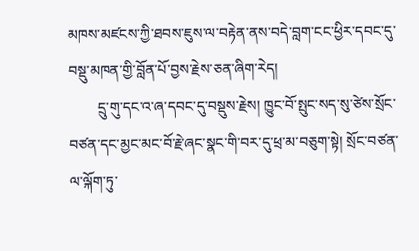མཁས་མཛངས་ཀྱི་ཐབས་ཇུས་ལ་བརྟེན་ནས་བདེ་བླག་ངང་ཕྱིར་དབང་དུ་བསྡུ་མཁན་གྱི་བློན་པོ་བྱས་རྗེས་ཅན་ཞིག་རེད།
        དྲུ་གུ་དང་འ་ཞ་དབང་དུ་བསྡུས་རྗེས། ཁྱུང་བོ་སྤུང་སད་སུ་ཙེས་སྲོང་བཙན་དང་མྱང་མང་བོ་རྗེ་ཞང་སྣང་གི་བར་དུ་ཕྲ་མ་བཅུག་སྟེ། སྲོང་བཙན་ལ་ལྐོག་ཏུ་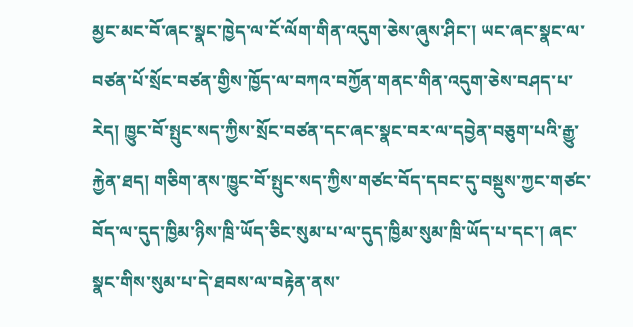མྱང་མང་བོ་ཞང་སྣང་ཁྱེད་ལ་ངོ་ལོག་གིན་འདུག་ཅེས་ཞུས་ཤིང་། ཡང་ཞང་སྣང་ལ་བཙན་པོ་སྲོང་བཙན་གྱིས་ཁྱོད་ལ་བཀའ་བཀྱོན་གནང་གིན་འདུག་ཅེས་བཤད་པ་རེད། ཁྱུང་བོ་སྤུང་སད་ཀྱིས་སྲོང་བཙན་དང་ཞང་སྣང་བར་ལ་དབྱེན་བཅུག་པའི་རྒྱུ་རྐྱེན་ཐད། གཅིག་ནས་ཁྱུང་བོ་སྤུང་སད་ཀྱིས་གཙང་བོད་དབང་དུ་བསྡུས་ཀྱང་གཙང་བོད་ལ་དུད་ཁྱིམ་ཉིས་ཁྲི་ཡོད་ཅིང་སུམ་པ་ལ་དུད་ཁྱིམ་སུམ་ཁྲི་ཡོད་པ་དང་། ཞང་སྣང་གིས་སུམ་པ་དེ་ཐབས་ལ་བརྟེན་ནས་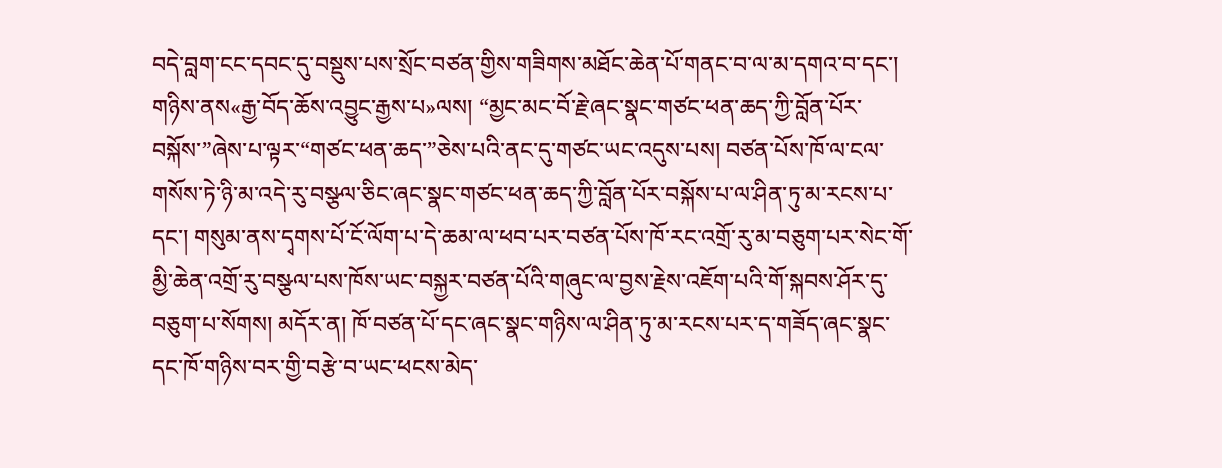བདེ་བླག་ངང་དབང་དུ་བསྡུས་པས་སྲོང་བཙན་གྱིས་གཟིགས་མཐོང་ཆེན་པོ་གནང་བ་ལ་མ་དགའ་བ་དང་། གཉིས་ནས«རྒྱ་བོད་ཆོས་འབྱུང་རྒྱས་པ»ལས། “མྱང་མང་བོ་རྗེ་ཞང་སྣང་གཙང་ཕན་ཆད་ཀྱི་བློན་པོར་བསྐོས་”ཞེས་པ་ལྟར་“གཙང་ཕན་ཆད་”ཅེས་པའི་ནང་དུ་གཙང་ཡང་འདུས་པས། བཙན་པོས་ཁོ་ལ་ངལ་གསོས་ཏེ་ཉི་མ་འདེ་རུ་བསྩལ་ཅིང་ཞང་སྣང་གཙང་ཕན་ཆད་ཀྱི་བློན་པོར་བསྐོས་པ་ལ་ཤིན་ཏུ་མ་རངས་པ་དང་། གསུམ་ནས་དྭགས་པོ་ངོ་ལོག་པ་དེ་ཆམ་ལ་ཕབ་པར་བཙན་པོས་ཁོ་རང་འགྲོ་རུ་མ་བཅུག་པར་སེང་གོ་མྱི་ཆེན་འགྲོ་རུ་བསྩལ་པས་ཁོས་ཡང་བསྐྱར་བཙན་པོའི་གཞུང་ལ་བྱས་རྗེས་འཇོག་པའི་གོ་སྐབས་ཤོར་དུ་བཅུག་པ་སོགས། མདོར་ན། ཁོ་བཙན་པོ་དང་ཞང་སྣང་གཉིས་ལ་ཤིན་ཏུ་མ་རངས་པར་ད་གཟོད་ཞང་སྣང་དང་ཁོ་གཉིས་བར་གྱི་བརྩེ་བ་ཡང་ཕངས་མེད་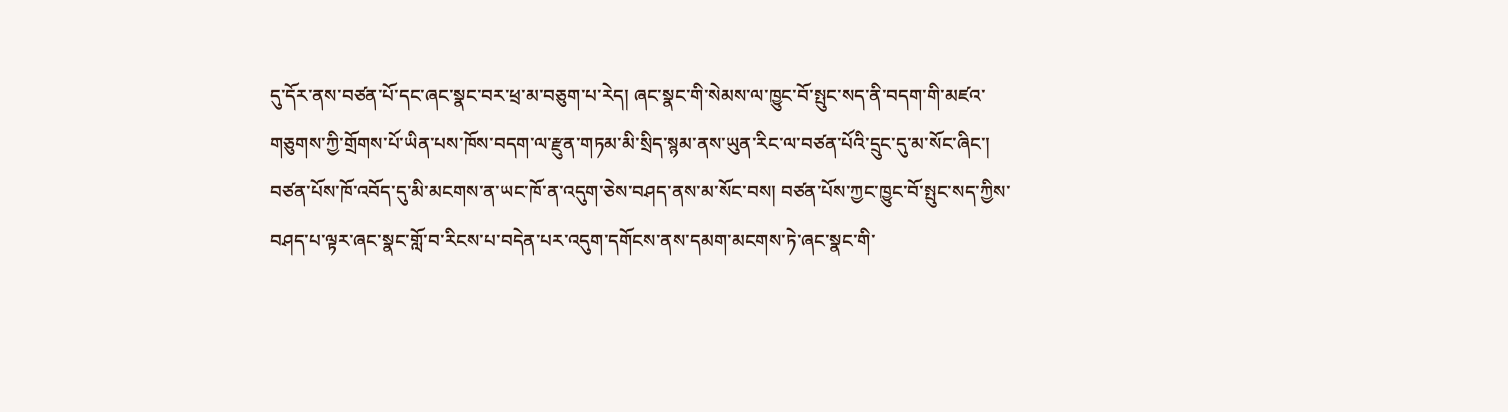དུ་དོར་ནས་བཙན་པོ་དང་ཞང་སྣང་བར་ཕྲ་མ་བཅུག་པ་རེད། ཞང་སྣང་གི་སེམས་ལ་ཁྱུང་བོ་སྤུང་སད་ནི་བདག་གི་མཛའ་གཅུགས་ཀྱི་གྲོགས་པོ་ཡིན་པས་ཁོས་བདག་ལ་རྫུན་གཏམ་མི་སྲིད་སྙམ་ནས་ཡུན་རིང་ལ་བཙན་པོའི་དྲུང་དུ་མ་སོང་ཞིང་། བཙན་པོས་ཁོ་འབོད་དུ་མི་མངགས་ན་ཡང་ཁོ་ན་འདུག་ཅེས་བཤད་ནས་མ་སོང་བས། བཙན་པོས་ཀྱང་ཁྱུང་བོ་སྤུང་སད་ཀྱིས་བཤད་པ་ལྟར་ཞང་སྣང་གློ་བ་རིངས་པ་བདེན་པར་འདུག་དགོངས་ནས་དམག་མངགས་ཏེ་ཞང་སྣང་གི་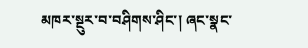མཁར་སྔུར་བ་བཤིགས་ཤིང་། ཞང་སྣང་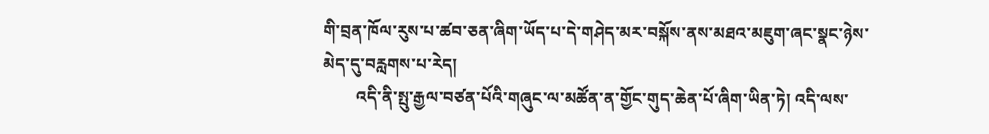གི་བྲན་ཁོལ་རུས་པ་ཚབ་ཅན་ཞིག་ཡོད་པ་དེ་གཤེད་མར་བསྐོས་ནས་མཐའ་མཇུག་ཞང་སྣང་ཉེས་མེད་དུ་བརླགས་པ་རེད།
        འདི་ནི་སྤུ་རྒྱལ་བཙན་པོའི་གཞུང་ལ་མཚོན་ན་གྱོང་གུད་ཆེན་པོ་ཞིག་ཡིན་ཏེ། འདི་ལས་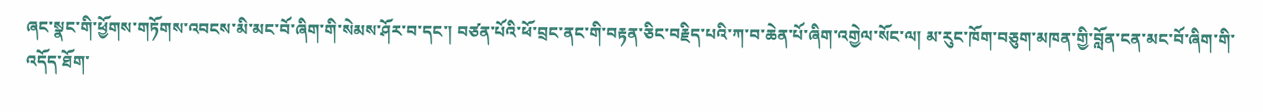ཞང་སྣང་གི་ཕྱོགས་གཏོགས་འབངས་མི་མང་བོ་ཞིག་གི་སེམས་ཤོར་བ་དང་། བཙན་པོའི་ཕོ་བྲང་ནང་གི་བརྟན་ཅིང་བརྗིད་པའི་ཀ་བ་ཆེན་པོ་ཞིག་འགྱེལ་སོང་ལ། མ་རུང་ཁོག་བཅུག་མཁན་གྱི་བློན་ངན་མང་བོ་ཞིག་གི་འདོད་ཐོག་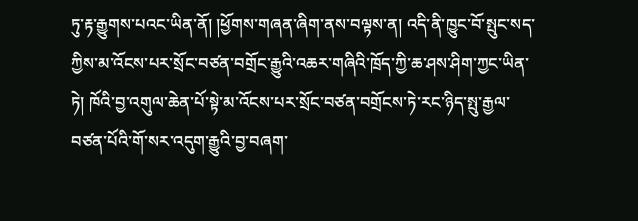ཏུ་རྟ་རྒྱུགས་པའང་ཡིན་ནོ། །ཕྱོགས་གཞན་ཞིག་ནས་བལྟས་ན། འདི་ནི་ཁྱུང་བོ་སྤུང་སད་ཀྱིས་མ་འོངས་པར་སྲོང་བཙན་བགྲོང་རྒྱུའི་འཆར་གཞིའི་ཁྲོད་ཀྱི་ཆ་ཤས་ཤིག་ཀྱང་ཡིན་ཏེ། ཁོའི་བྱ་འགུལ་ཆེན་པོ་སྟེ་མ་འོངས་པར་སྲོང་བཙན་བགྲོངས་ཏེ་རང་ཉིད་སྤུ་རྒྱལ་བཙན་པོའི་གོ་སར་འདུག་རྒྱུའི་བྱ་བཞག་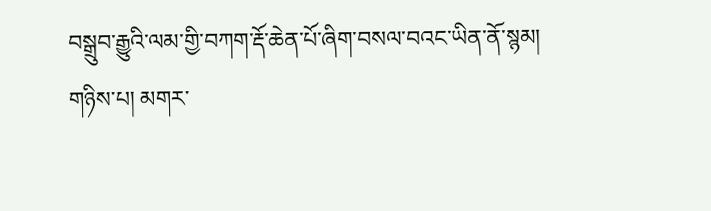བསྒྲུབ་རྒྱུའི་ལམ་གྱི་བཀག་རྡོ་ཆེན་པོ་ཞིག་བསལ་བའང་ཡིན་ནོ་སྙམ།
གཉིས་པ། མགར་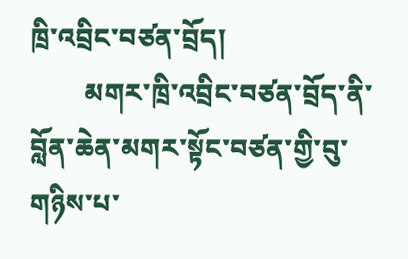ཁྲི་འབྲིང་བཙན་བྲོད།
        མགར་ཁྲི་འབྲིང་བཙན་བྲོད་ནི་བློན་ཆེན་མགར་སྟོང་བཙན་གྱི་བུ་གཉིས་པ་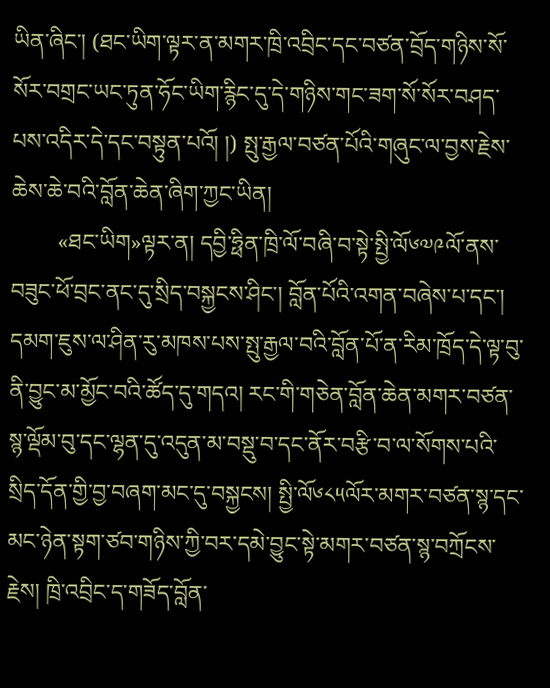ཡིན་ཞིང་། (ཐང་ཡིག་ལྟར་ན་མགར་ཁྲི་འབྲིང་དང་བཙན་བྲོད་གཉིས་སོ་སོར་བགྲང་ཡང་ཏུན་ཧོང་ཡིག་རྙིང་དུ་དེ་གཉིས་གང་ཟག་སོ་སོར་བཤད་པས་འདིར་དེ་དང་བསྟུན་པའོ། །) སྤུ་རྒྱལ་བཙན་པོའི་གཞུང་ལ་བྱས་རྗེས་ཆེས་ཆེ་བའི་བློན་ཆེན་ཞིག་ཀྱང་ཡིན།
        «ཐང་ཡིག»ལྟར་ན། དབྱི་ཧྥིན་ཁྲི་ལོ་བཞི་བ་སྟེ་སྤྱི་ལོ༦༧༩ལོ་ནས་བཟུང་ཕོ་བྲང་ནང་དུ་སྲིད་བསྐྱངས་ཤིང་། བློན་པོའི་འགན་བཞེས་པ་དང་། དམག་ཇུས་ལ་ཤིན་རུ་མཁས་པས་སྤུ་རྒྱལ་བའི་བློན་པོ་ན་རིམ་ཁྲོད་དེ་ལྟ་བུ་ནི་བྱུང་མ་མྱོང་བའི་ཚོད་དུ་གདའ། རང་གི་གཅེན་བློན་ཆེན་མགར་བཙན་སྙ་ལྡོམ་བུ་དང་ལྷན་དུ་འདུན་མ་བསྡུ་བ་དང་ནོར་བརྩི་བ་ལ་སོགས་པའི་སྲིད་དོན་གྱི་བྱ་བཞག་མང་དུ་བསྐྱངས། སྤྱི་ལོ༦༨༥ལོར་མགར་བཙན་སྙ་དང་མང་ཉེན་སྟག་ཙབ་གཉིས་ཀྱི་བར་དམེ་བྱུང་སྟེ་མགར་བཙན་སྙ་བཀྲོངས་རྗེས། ཁྲི་འབྲིང་ད་གཟོད་བློན་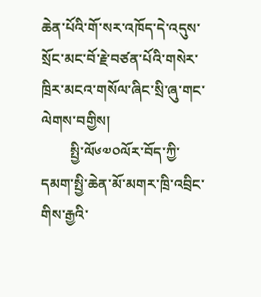ཆེན་པོའི་གོ་སར་འཁོད་དེ་འདུས་སྲོང་མང་བོ་རྗེ་བཙན་པོའི་གསེར་ཁྲིར་མངའ་གསོལ་ཞིང་སྲི་ཞུ་གང་ལེགས་བགྱིས།
        སྤྱི་ལོ༦༧༠ལོར་བོད་ཀྱི་དམག་སྤྱི་ཆེན་མོ་མགར་ཁྲི་འབྲིང་གིས་རྒྱའི་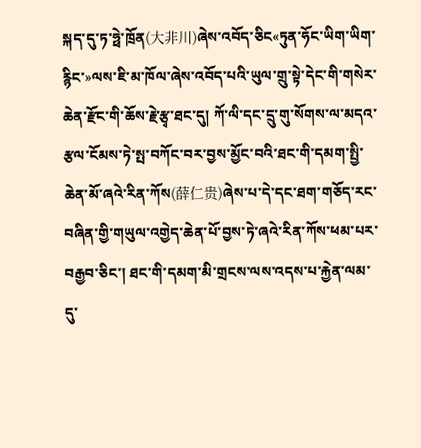སྐད་དུ་ཏ་ཧྥེ་ཁྲོན(大非川)ཞེས་འབོད་ཅིང«ཏུན་ཧོང་ཡིག་ཡིག་རྙིང་»ལས་ཇི་མ་ཁོལ་ཞེས་འབོད་པའི་ཡུལ་གྲུ་སྟེ་དེང་གི་གསེར་ཆེན་རྫོང་གི་ཆོས་རྗེ་རྩྭ་ཐང་དུ། ཀོ་ལི་དང་དྲུ་གུ་སོགས་ལ་མདའ་རྩལ་ངོམས་ཏེ་སྤ་བཀོང་བར་བྱས་མྱོང་བའི་ཐང་གི་དམག་སྤྱི་ཆེན་མོ་ཞའེ་རིན་ཀོས(薛仁贵)ཞེས་པ་དེ་དང་ཐག་གཅོད་རང་བཞིན་གྱི་གཡུལ་འགྱེད་ཆེན་པོ་བྱས་ཏེ་ཞའེ་རིན་ཀོས་ཕམ་པར་བརྒྱབ་ཅིང་། ཐང་གི་དམག་མི་གྲངས་ལས་འདས་པ་རྐྱེན་ལམ་དུ་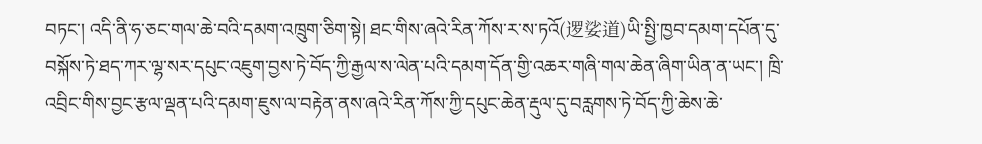བཏང་། འདི་ནི་ཧ་ཅང་གལ་ཆེ་བའི་དམག་འཁྲུག་ཅིག་སྟེ། ཐང་གིས་ཞའེ་རིན་ཀོས་ར་ས་ཏའོ(逻娑道)ཡི་སྤྱི་ཁྱབ་དམག་དཔོན་དུ་བསྐོས་ཏེ་ཐད་ཀར་ལྷ་སར་དཔུང་འཇུག་བྱས་ཏེ་བོད་ཀྱི་རྒྱལ་ས་ལེན་པའི་དམག་དོན་གྱི་འཆར་གཞི་གལ་ཆེན་ཞིག་ཡིན་ན་ཡང་། ཁྲི་འབྲིང་གིས་བྱང་རྩལ་ལྡན་པའི་དམག་ཇུས་ལ་བརྟེན་ནས་ཞའེ་རིན་ཀོས་ཀྱི་དཔུང་ཆེན་རྡུལ་དུ་བརླགས་ཏེ་བོད་ཀྱི་ཆེས་ཆེ་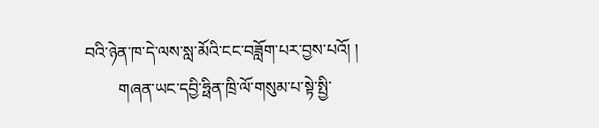བའི་ཉེན་ཁ་དེ་ལས་སླ་མོའི་ངང་བཟློག་པར་བྱས་པའོ། །
        གཞན་ཡང་དབྱི་ཧྥིན་ཁྲི་ལོ་གསུམ་པ་སྟེ་སྤྱི་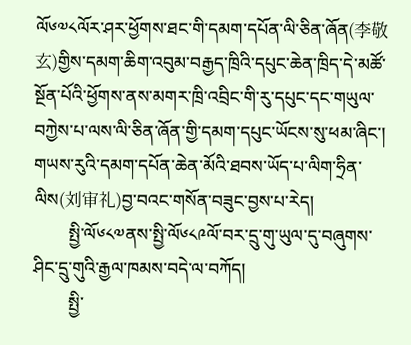ལོ༦༧༨ལོར་ཤར་ཕྱོགས་ཐང་གི་དམག་དཔོན་ལི་ཅིན་ཞོན(李敬玄)གྱིས་དམག་ཆིག་འབུམ་བརྒྱད་ཁྲིའི་དཔུང་ཆེན་ཁྲིད་དེ་མཚོ་སྔོན་པོའི་ཕྱོགས་ནས་མགར་ཁྲི་འབྲིང་གི་རུ་དཔུང་དང་གཡུལ་བཀྱེས་པ་ལས་ལི་ཅིན་ཞོན་གྱི་དམག་དཔུང་ཡོངས་སུ་ཕམ་ཞིང་། གཡས་རུའི་དམག་དཔོན་ཆེན་མོའི་ཐབས་ཡོད་པ་ལིག་ཧྲིན་ལིས(刘审礼)བྱ་བའང་གསོན་བཟུང་བྱས་པ་རེད།
        སྤྱི་ལོ༦༨༧ནས་སྤྱི་ལོ༦༨༩ལོ་བར་དྲུ་གུ་ཡུལ་དུ་བཞུགས་ཤིང་དྲུ་གུའི་རྒྱལ་ཁམས་བདེ་ལ་བཀོད།
        སྤྱི་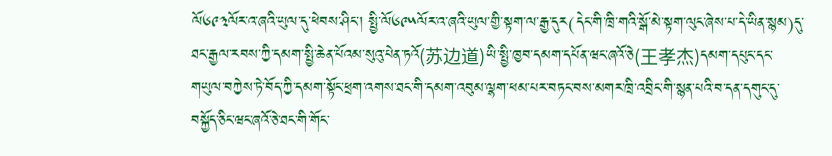ལོ༦༩༣ལོར་འ་ཞའི་ཡུལ་དུ་ཕེབས་ཤིང་། སྤྱི་ལོ༦༩༥ལོར་འ་ཞའི་ཡུལ་གྱི་སྟག་ལ་རྒྱ་དུར(དེང་གི་ཁྲི་གའི་སྒོ་མེ་སྟག་ལུང་ཞེས་པ་དེ་ཡིན་སྙམ)དུ་ཐང་རྒྱལ་རབས་ཀྱི་དམག་སྤྱི་ཆེན་པོའམ་སུའུ་པེན་ཏའོ(苏边道)ཡི་སྤྱི་ཁྱབ་དམག་དཔོན་ཝང་ཞའོ་ཅེ(王孝杰)དམག་དཔུང་དང་གཡུལ་བཀྱེས་ཏེ་བོད་ཀྱི་དམག་སྟོང་ཕྲག་འགས་ཐང་གི་དམག་འབུམ་ལྷག་ཕམ་པར་བཏང་བས་མགར་ཁྲི་འབྲིང་གི་སྙན་པའི་བ་དན་དགུང་དུ་བསྐྱོད་ཅིང་ཝང་ཞའོ་ཅེ་ཐང་གི་གོང་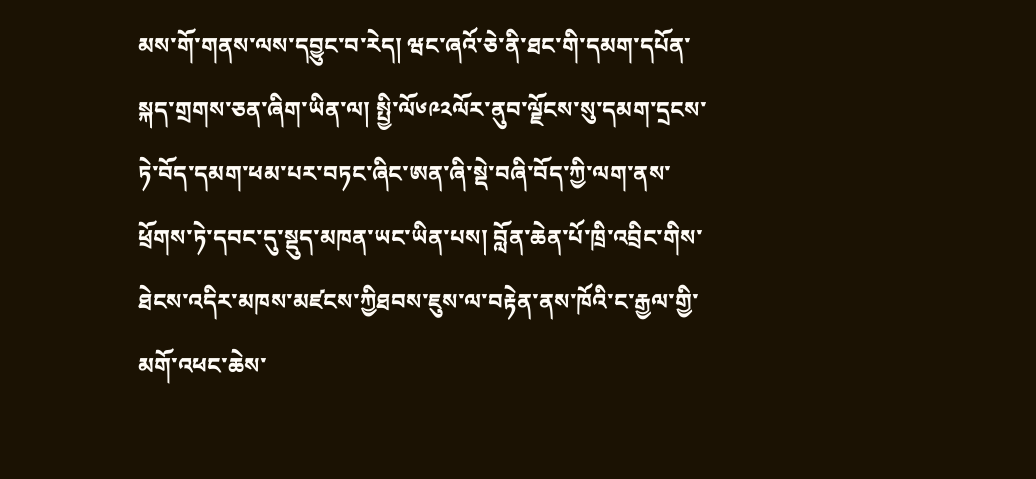མས་གོ་གནས་ལས་དབྱུང་བ་རེད། ཝང་ཞའོ་ཅེ་ནི་ཐང་གི་དམག་དཔོན་སྐད་གྲགས་ཅན་ཞིག་ཡིན་ལ། སྤྱི་ལོ༦༩༢ལོར་ནུབ་ལྗོངས་སུ་དམག་དྲངས་ཏེ་བོད་དམག་ཕམ་པར་བཏང་ཞིང་ཨན་ཞི་སྡེ་བཞི་བོད་ཀྱི་ལག་ནས་ཕྲོགས་ཏེ་དབང་དུ་སྡུད་མཁན་ཡང་ཡིན་པས། བློན་ཆེན་པོ་ཁྲི་འབྲིང་གིས་ཐེངས་འདིར་མཁས་མཛངས་ཀྱིཐབས་ཇུས་ལ་བརྟེན་ནས་ཁོའི་ང་རྒྱལ་གྱི་མགོ་འཕང་ཆེས་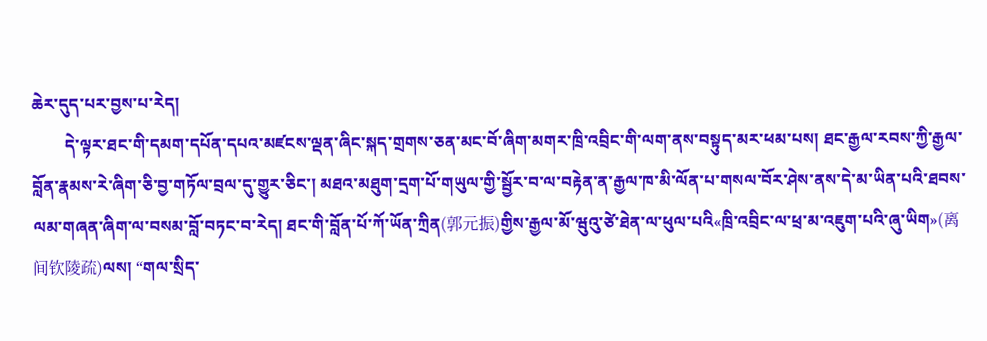ཆེར་དུད་པར་བྱས་པ་རེད།
        དེ་ལྟར་ཐང་གི་དམག་དཔོན་དཔའ་མཛངས་ལྡན་ཞིང་སྐད་གྲགས་ཅན་མང་བོ་ཞིག་མགར་ཁྲི་འབྲིང་གི་ལག་ནས་བསྟུད་མར་ཕམ་པས། ཐང་རྒྱལ་རབས་ཀྱི་རྒྱལ་བློན་རྣམས་རེ་ཞིག་ཅི་བྱ་གཏོལ་བྲལ་དུ་གྱུར་ཅིང་། མཐའ་མཐུག་དྲག་པོ་གཡུལ་གྱི་སྦྱོར་བ་ལ་བརྟེན་ན་རྒྱལ་ཁ་མི་ལོན་པ་གསལ་བོར་ཤེས་ནས་དེ་མ་ཡིན་པའི་ཐབས་ལམ་གཞན་ཞིག་ལ་བསམ་བློ་བཏང་བ་རེད། ཐང་གི་བློན་པོ་ཀོ་ཡོན་ཀྲིན(郭元振)གྱིས་རྒྱལ་མོ་ཝུའུ་ཙེ་ཐེན་ལ་ཕུལ་པའི«ཁྲི་འབྲིང་ལ་ཕྲ་མ་འཇུག་པའི་ཞུ་ཡིག»(离间钦陵疏)ལས། “གལ་སྲིད་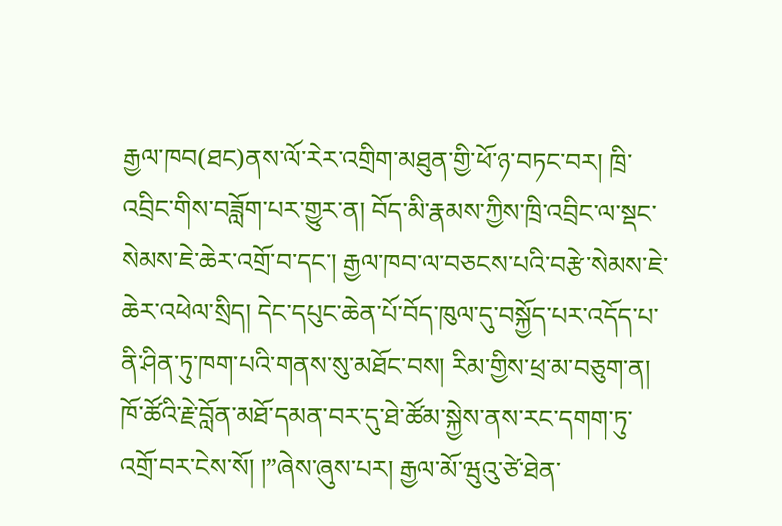རྒྱལ་ཁབ(ཐང)ནས་ལོ་རེར་འགྲིག་མཐུན་གྱི་ཕོ་ཉ་བཏང་བར། ཁྲི་འབྲིང་གིས་བཟློག་པར་གྱུར་ན། བོད་མི་རྣམས་ཀྱིས་ཁྲི་འབྲིང་ལ་སྡང་སེམས་ཇེ་ཆེར་འགྲོ་བ་དང་། རྒྱལ་ཁབ་ལ་བཅངས་པའི་བརྩེ་སེམས་ཇེ་ཆེར་འཕེལ་སྲིད། དེང་དཔུང་ཆེན་པོ་བོད་ཁུལ་དུ་བསྐྱོད་པར་འདོད་པ་ནི་ཤིན་ཏུ་ཁག་པའི་གནས་སུ་མཐོང་བས། རིམ་གྱིས་ཕྲ་མ་བཅུག་ན། ཁོ་ཚོའི་རྗེ་བློན་མཐོ་དམན་བར་དུ་ཐེ་ཚོམ་སྐྱེས་ནས་རང་དགག་ཏུ་འགྲོ་བར་ངེས་སོ། །”ཞེས་ཞུས་པར། རྒྱལ་མོ་ཝུའུ་ཙེ་ཐེན་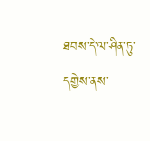ཐབས་དེ་ལ་ཤིན་ཏུ་དགྱེས་ནས་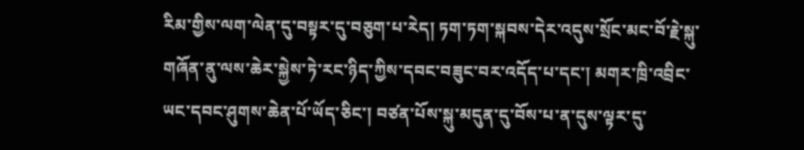རིམ་གྱིས་ལག་ལེན་དུ་བསྟར་དུ་བཅུག་པ་རེད། ཏག་ཏག་སྐབས་དེར་འདུས་སྲོང་མང་བོ་རྗེ་སྐུ་གཞོན་ནུ་ལས་ཆེར་སྐྱེས་ཏེ་རང་ཉིད་ཀྱིས་དབང་བཟུང་བར་འདོད་པ་དང་། མགར་ཁྲི་འབྲིང་ཡང་དབང་ཤུགས་ཆེན་པོ་ཡོད་ཅིང་། བཙན་པོས་སྐུ་མདུན་དུ་བོས་པ་ན་དུས་ལྟར་དུ་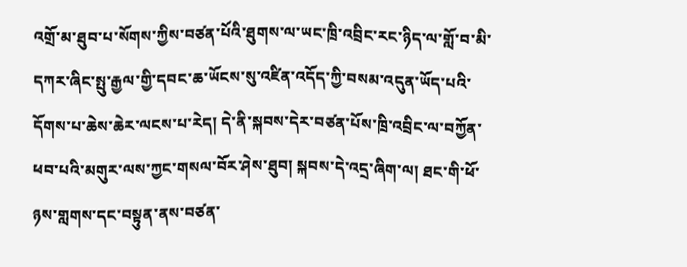འགྲོ་མ་ཐུབ་པ་སོགས་ཀྱིས་བཙན་པོའི་ཐུགས་ལ་ཡང་ཁྲི་འབྲིང་རང་ཉིད་ལ་གློ་བ་མི་དཀར་ཞིང་སྤུ་རྒྱལ་གྱི་དབང་ཆ་ཡོངས་སུ་འཛིན་འདོད་ཀྱི་བསམ་འདུན་ཡོད་པའི་དོགས་པ་ཆེས་ཆེར་ལངས་པ་རེད། དེ་ནི་སྐབས་དེར་བཙན་པོས་ཁྲི་འབྲིང་ལ་བཀྱོན་ཕབ་པའི་མགུར་ལས་ཀྱང་གསལ་བོར་ཤེས་ཐུབ། སྐབས་དེ་འདྲ་ཞིག་ལ། ཐང་གི་ཕོ་ཉས་གླགས་དང་བསྟུན་ནས་བཙན་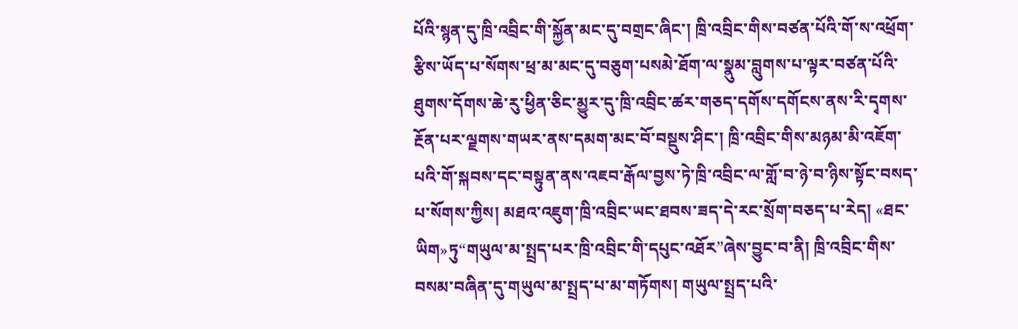པོའི་སྙན་དུ་ཁྲི་འབྲིང་གི་སྐྱོན་མང་དུ་བགྲང་ཞིང་། ཁྲི་འབྲིང་གིས་བཙན་པོའི་གོ་ས་འཕྲོག་རྩིས་ཡོད་པ་སོགས་ཕྲ་མ་མང་དུ་བཅུག་པསམེ་ཐོག་ལ་སྣུམ་བླུགས་པ་ལྟར་བཙན་པོའི་ཐུགས་དོགས་ཆེ་རུ་ཕྱིན་ཅིང་མྱུར་དུ་ཁྲི་འབྲིང་ཚར་གཅད་དགོས་དགོངས་ནས་རི་དྭགས་རྔོན་པར་ལྗགས་གཡར་ནས་དམག་མང་བོ་བསྡུས་ཤིང་། ཁྲི་འབྲིང་གིས་མཉམ་མི་འཇོག་པའི་གོ་སྐབས་དང་བསྟུན་ནས་འཇབ་རྒོལ་བྱས་ཏེ་ཁྲི་འབྲིང་ལ་གློ་བ་ཉེ་བ་ཉིས་སྟོང་བསད་པ་སོགས་ཀྱིས། མཐའ་འཇུག་ཁྲི་འབྲིང་ཡང་ཐབས་ཟད་དེ་རང་སྲོག་བཅད་པ་རེད། «ཐང་ཡིག»ཏུ“གཡུལ་མ་སྤྲད་པར་ཁྲི་འབྲིང་གི་དཔུང་འཐོར”ཞེས་བྱུང་བ་ནི། ཁྲི་འབྲིང་གིས་བསམ་བཞིན་དུ་གཡུལ་མ་སྤྲད་པ་མ་གཏོགས། གཡུལ་སྤྲད་པའི་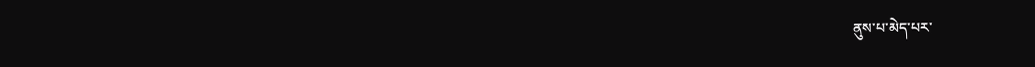ནུས་པ་མེད་པར་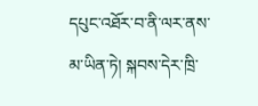དཔུང་འཐོར་བ་ནི་ལར་ནས་མ་ཡིན་ཏེ། སྐབས་དེར་ཁྲི་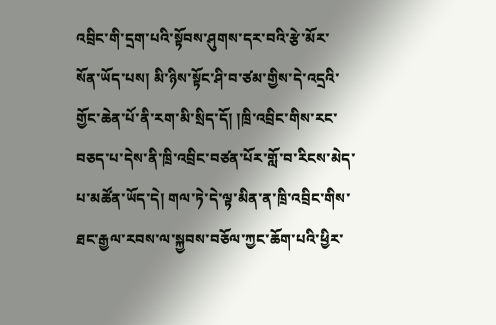འབྲིང་གི་དྲག་པའི་སྟོབས་ཤུགས་དར་བའི་རྩེ་མོར་སོན་ཡོད་པས། མི་ཉིས་སྟོང་ཤི་བ་ཙམ་གྱིས་དེ་འདྲའི་གྱོང་ཆེན་པོ་ནི་རག་མི་སྲིད་དོ། །ཁྲི་འབྲིང་གིས་རང་བཅད་པ་དེས་ནི་ཁྲི་འབྲིང་བཙན་པོར་གློ་བ་རིངས་མེད་པ་མཚོན་ཡོད་དེ། གལ་ཏེ་དེ་ལྟ་མིན་ན་ཁྲི་འབྲིང་གིས་ཐང་རྒྱལ་རབས་ལ་སྐྱབས་བཅོལ་ཀྱང་ཆོག་པའི་ཕྱིར་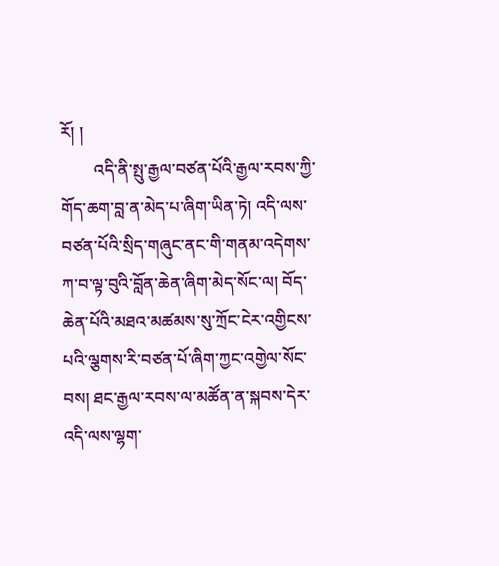རོ། །
        འདི་ནི་སྤུ་རྒྱལ་བཙན་པོའི་རྒྱལ་རབས་ཀྱི་གོད་ཆག་བླ་ན་མེད་པ་ཞིག་ཡིན་ཏེ། འདི་ལས་བཙན་པོའི་སྲིད་གཞུང་ནང་གི་གནམ་འདེགས་ཀ་བ་ལྟ་བུའི་བློན་ཆེན་ཞིག་མེད་སོང་ལ། བོད་ཆེན་པོའི་མཐའ་མཚམས་སུ་ཀྲོང་ངེར་འགྱིངས་པའི་ལྕགས་རི་བཙན་པོ་ཞིག་ཀྱང་འགྱེལ་སོང་བས། ཐང་རྒྱལ་རབས་ལ་མཚོན་ན་སྐབས་དེར་འདི་ལས་ལྷག་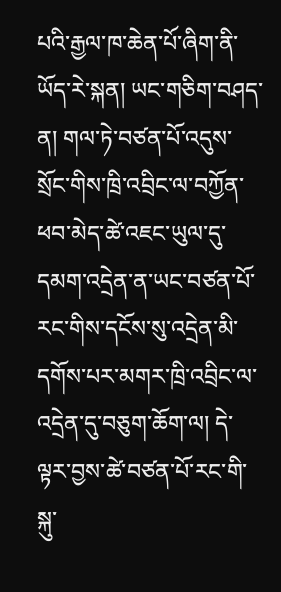པའི་རྒྱལ་ཁ་ཆེན་པོ་ཞིག་ནི་ཡོད་རེ་སྐན། ཡང་གཅིག་བཤད་ན། གལ་ཏེ་བཙན་པོ་འདུས་སྲོང་གིས་ཁྲི་འབྲིང་ལ་བཀྱོན་ཕབ་མེད་ཚེ་འཇང་ཡུལ་དུ་དམག་འདྲེན་ན་ཡང་བཙན་པོ་རང་གིས་དངོས་སུ་འདྲེན་མི་དགོས་པར་མགར་ཁྲི་འབྲིང་ལ་འདྲེན་དུ་བཅུག་ཆོག་ལ། དེ་ལྟར་བྱས་ཚེ་བཙན་པོ་རང་གི་སྐུ་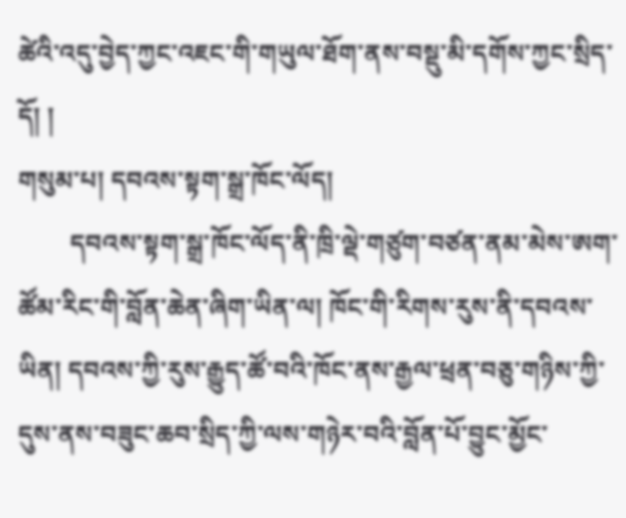ཚེའི་འདུ་བྱེད་ཀྱང་འཇང་གི་གཡུལ་ཐོག་ནས་བསྡུ་མི་དགོས་ཀྱང་སྲིད་དོ། །
གསུམ་པ། དབའས་སྟག་སྒྲ་ཁོང་ལོད།
        དབའས་སྟག་སྒྲ་ཁོང་ལོད་ནི་ཁྲི་ལྡེ་གཙུག་བཙན་ནམ་མེས་ཨག་ཚོམ་རིང་གི་བློན་ཆེན་ཞིག་ཡིན་ལ། ཁོང་གི་རིགས་རུས་ནི་དབའས་ཡིན། དབའས་ཀྱི་རུས་རྒྱུད་ཚོ་བའི་ཁོང་ནས་རྒྱལ་ཕྲན་བཅུ་གཉིས་ཀྱི་དུས་ནས་བཟུང་ཆབ་སྲིད་ཀྱི་ལས་གཉེར་བའི་བློན་པོ་བྱུང་མྱོང་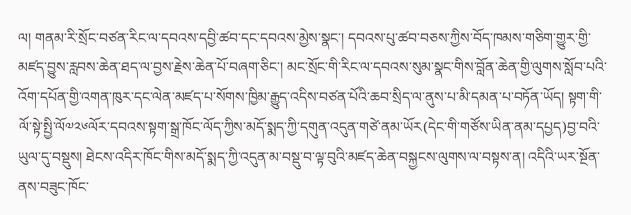ལ། གནམ་རི་སྲོང་བཙན་རིང་ལ་དབའས་དབྱི་ཚབ་དང་དབའས་མྱེས་སྣང་། དབའས་པུ་ཚབ་བཅས་ཀྱིས་བོད་ཁམས་གཅིག་གྱུར་གྱི་མཛད་བྱུས་རླབས་ཆེན་ཐད་ལ་བྱས་རྗེས་ཆེན་པོ་བཞག་ཅིང་། མང་སྲོང་གི་རིང་ལ་དབའས་སུམ་སྣང་གིས་བློན་ཆེན་གྱི་ལུགས་སློབ་པའི་འོག་དཔོན་གྱི་འགན་ཁུར་དང་ལེན་མཛད་པ་སོགས་ཁྱིམ་རྒྱུད་འདིས་བཙན་པོའི་ཆབ་སྲིད་ལ་ནུས་པ་མི་དམན་པ་བཏོན་ཡོད། སྟག་གི་ལོ་སྟེ་སྤྱི་ལོ༧༢༦ལོར་དབའས་སྟག་སྒྲ་ཁོང་ལོད་ཀྱིས་མདོ་སྨད་ཀྱི་དགུན་འདུན་གཙེ་ནམ་ཡོར(དེང་གི་གཙོས་ཡིན་ནམ་དཔྱད)བྱ་བའི་ཡུལ་དུ་བསྡུས། ཐེངས་འདིར་ཁོང་གིས་མདོ་སྨད་ཀྱི་འདུན་མ་བསྡུ་བ་ལྟ་བུའི་མཛད་ཆེན་བསྐྱངས་ལུགས་ལ་བསྟས་ན། འདིའི་ཡར་སྔོན་ནས་བཟུང་ཁོང་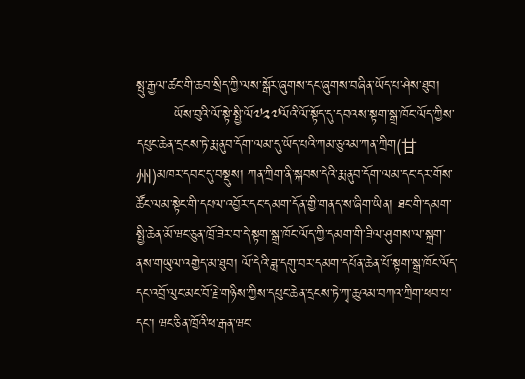སྤུ་རྒྱལ་ཚང་གི་ཆབ་སྲིད་ཀྱི་ལས་སྒོར་ཞུགས་དང་ཞུགས་བཞིན་ཡོད་པ་ཤེས་ཐུབ།
        ཡོས་བུའི་ལོ་སྟེ་སྤྱི་ལོ༧༢༧ལོའི་ལོ་སྟོད་དུ་དབའས་སྟག་སྒྲ་ཁོང་ལོད་ཀྱིས་དཔུང་ཆེན་དྲངས་ཏེ་རྨ་ནུབ་དོག་ལམ་དུ་ཡོད་པའི་ཀམ་ཅུའམ་ཀན་ཀྲིག(甘州)མཁར་དབང་དུ་བསྡུས། ཀན་ཀྲིག་ནི་སྐབས་དེའི་རྨ་ནུབ་དོག་ལམ་དང་དར་གོས་ཚོང་ལམ་སྟེང་གི་དཔལ་འབྱོར་དང་དམག་དོན་གྱི་གནད་ས་ཞིག་ཡིན། ཐང་གི་དམག་སྤྱི་ཆེན་མོ་ཝང་ཅུན་ཁྲོ་ཟེར་བ་དེ་སྟག་སྒྲ་ཁོང་ལོད་ཀྱི་དམག་གི་ཟིལ་ཤུགས་ལ་སྐྲག་ནས་གཡུལ་འགྱེད་མ་ཐུབ། ལོ་དེའི་ཟླ་དགུ་བར་དམག་དཔོན་ཆེན་པོ་སྟག་སྒྲ་ཁོང་ལོད་དང་འབྲོ་ལུང་མང་བོ་རྗེ་གཉིས་ཀྱིས་དཔུང་ཆེན་དྲངས་ཏེ་ཀྭ་ཆུའམ་བཀའ་ཀྲིག་ཕབ་པ་དང་། ཝང་ཅིན་ཁྲོའི་ཕ་རྒན་ཝང་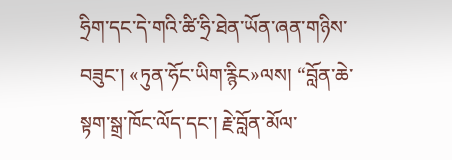ཧྲིག་དང་དེ་གའི་ཚི་ཧྲི་ཐེན་ཡོན་ཞན་གཉིས་བཟུང་། «ཏུན་ཧོང་ཡིག་རྙིང»ལས། “བློན་ཆེ་སྟག་སྒྲ་ཁོང་ལོད་དང་། རྗེ་བློན་མོལ་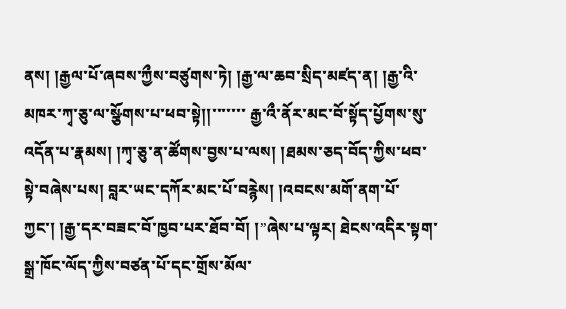ནས། །རྒྱལ་པོ་ཞབས་ཀྱྀས་བཙུགས་ཏེ། །རྒྱ་ལ་ཆབ་སྲིད་མཛད་ན། །རྒྱ་འི་མཁར་ཀྭ་ཅུ་ལ་སྩོགས་པ་ཕབ་སྟེ།།་་་་་་་ རྒྱ་འྀ་ནོར་མང་བོ་སྟོད་པྱོགས་སུ་འདོན་པ་རྣམས། །ཀྭ་ཅུ་ན་ཚོགས་བྱས་པ་ལས། །ཐམས་ཅད་བོད་ཀྱིས་ཕབ་སྟེ་བཞེས་པས། བླར་ཡང་དཀོར་མང་པོ་བརྙེས། །འབངས་མགོ་ནག་པོ་ཀྱང་། །རྒྱ་དར་བཟང་བོ་ཁྱབ་པར་ཐོབ་བོ། །”ཞེས་པ་ལྟར། ཐེངས་འདིར་སྟག་སྒྲ་ཁོང་ལོད་ཀྱིས་བཙན་པོ་དང་གྲོས་མོལ་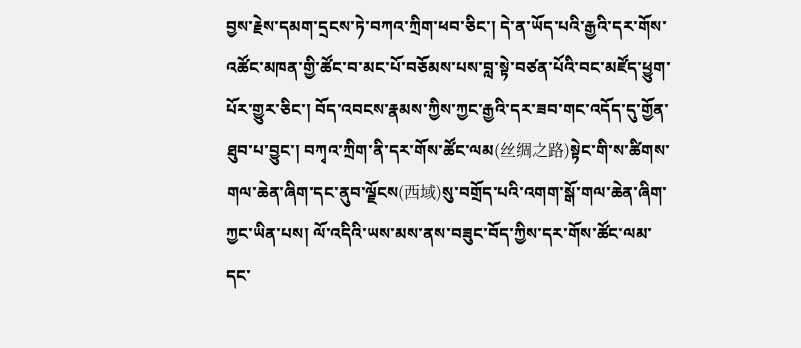བྱས་རྗེས་དམག་དྲངས་ཏེ་བཀའ་ཀྲིག་ཕབ་ཅིང་། དེ་ན་ཡོད་པའི་རྒྱའི་དར་གོས་འཚོང་མཁན་གྱི་ཚོང་བ་མང་པོ་བཅོམས་པས་བླ་སྟེ་བཙན་པོའི་བང་མཛོད་ཕྱུག་པོར་གྱུར་ཅིང་། བོད་འབངས་རྣམས་ཀྱིས་ཀྱང་རྒྱའི་དར་ཟབ་གང་འདོད་དུ་གྱོན་ཐུབ་པ་བྱུང་། བཀྭའ་ཀྲིག་ནི་དར་གོས་ཚོང་ལམ(丝绸之路)སྟེང་གི་ས་ཚིགས་གལ་ཆེན་ཞིག་དང་ནུབ་ལྗོངས(西域)སུ་བགྲོད་པའི་འགག་སྒོ་གལ་ཆེན་ཞིག་ཀྱང་ཡིན་པས། ལོ་འདིའི་ཡས་མས་ནས་བཟུང་བོད་ཀྱིས་དར་གོས་ཚོང་ལམ་དང་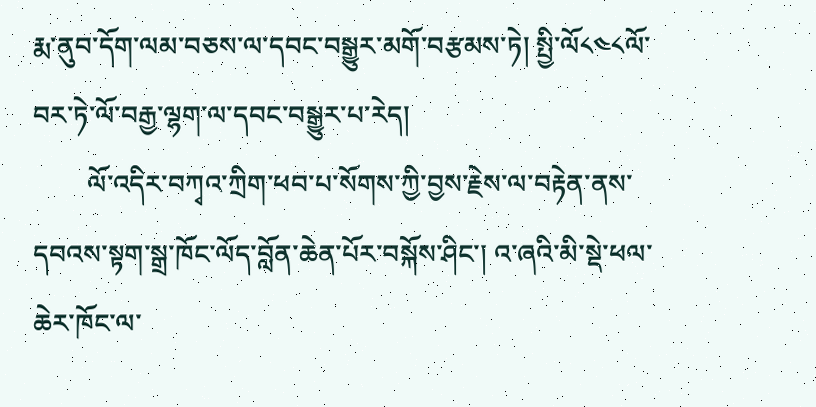རྨ་ནུབ་དོག་ལམ་བཅས་ལ་དབང་བསྒྱུར་མགོ་བརྩམས་ཏེ། སྤྱི་ལོ༨༤༨ལོ་བར་ཏེ་ལོ་བརྒྱ་ལྷག་ལ་དབང་བསྒྱུར་པ་རེད།
        ལོ་འདིར་བཀྭའ་ཀྲིག་ཕབ་པ་སོགས་ཀྱི་བྱས་རྗེས་ལ་བརྟེན་ནས་དབའས་སྟག་སྒྲ་ཁོང་ལོད་བློན་ཆེན་པོར་བསྐོས་ཤིང་། འ་ཞའི་མི་སྡེ་ཕལ་ཆེར་ཁོང་ལ་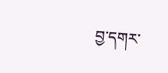བྱ་དགར་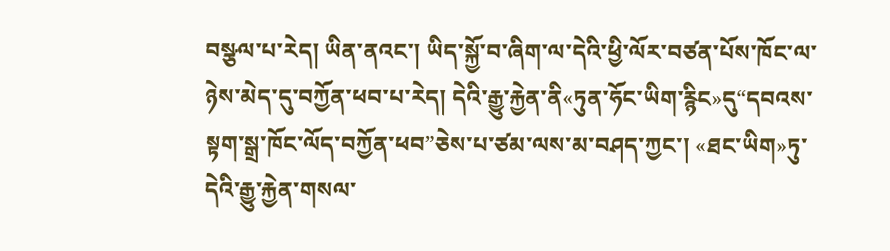བསྩལ་པ་རེད། ཡིན་ནའང་། ཡིད་སྐྱོ་བ་ཞིག་ལ་དེའི་ཕྱི་ལོར་བཙན་པོས་ཁོང་ལ་ཉེས་མེད་དུ་བཀྱོན་ཕབ་པ་རེད། དེའི་རྒྱུ་རྐྱེན་ནི«ཏུན་ཧོང་ཡིག་རྙིང»དུ“དབའས་སྟག་སྒྲ་ཁོང་ལོད་བཀྱོན་ཕབ”ཅེས་པ་ཙམ་ལས་མ་བཤད་ཀྱང་། «ཐང་ཡིག»ཏུ་དེའི་རྒྱུ་རྐྱེན་གསལ་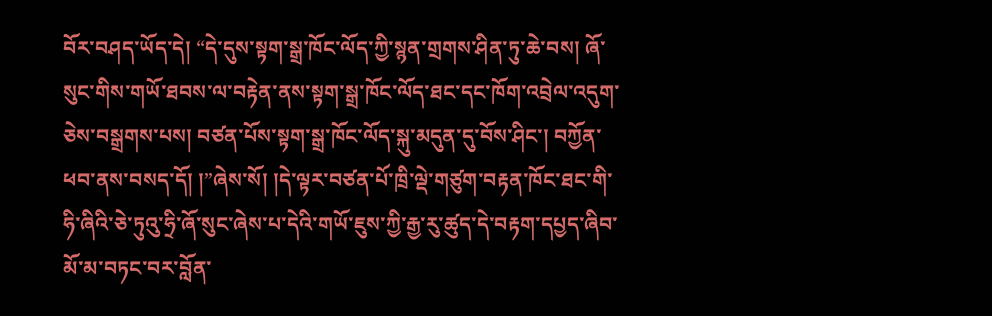བོར་བཤད་ཡོད་དེ། “དེ་དུས་སྟག་སྒྲ་ཁོང་ལོད་ཀྱི་སྙན་གྲགས་ཤིན་ཏུ་ཆེ་བས། ཞོ་སུང་གིས་གཡོ་ཐབས་ལ་བརྟེན་ནས་སྟག་སྒྲ་ཁོང་ལོད་ཐང་དང་ཁོག་འབྲེལ་འདུག་ཅེས་བསྒྲགས་པས། བཙན་པོས་སྟག་སྒྲ་ཁོང་ལོད་སྐུ་མདུན་དུ་བོས་ཤིང་། བཀྱོན་ཕབ་ནས་བསད་དོ། །”ཞེས་སོ། །དེ་ལྟར་བཙན་པོ་ཁྲི་ལྡེ་གཙུག་བརྟན་ཁོང་ཐང་གི་ཧི་ཞིའི་ཅེ་ཏུའུ་ཧྲི་ཞོ་སུང་ཞེས་པ་དེའི་གཡོ་ཇུས་ཀྱི་རྒྱ་རུ་ཚུད་དེ་བརྟག་དཔྱད་ཞིབ་མོ་མ་བཏང་བར་བློན་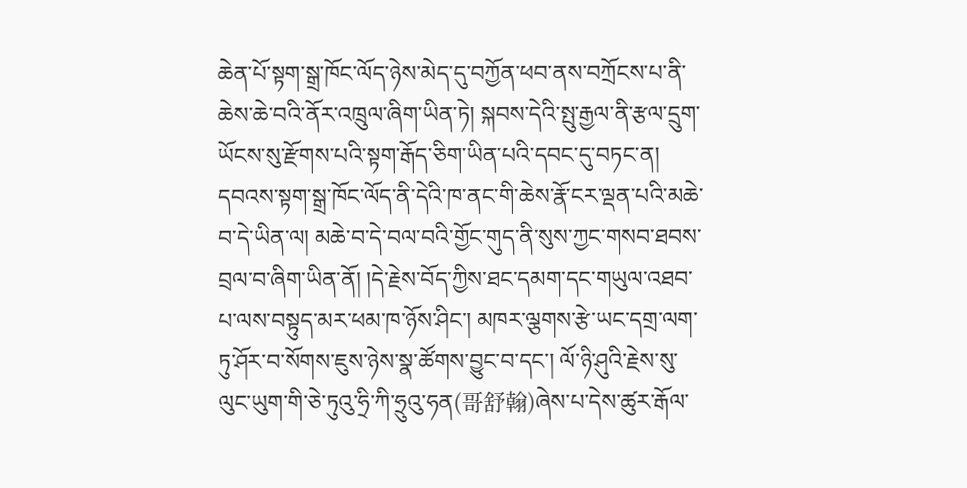ཆེན་པོ་སྟག་སྒྲ་ཁོང་ལོད་ཉེས་མེད་དུ་བཀྱོན་ཕབ་ནས་བཀྲོངས་པ་ནི་ཆེས་ཆེ་བའི་ནོར་འཁྲུལ་ཞིག་ཡིན་ཏེ། སྐབས་དེའི་སྤུ་རྒྱལ་ནི་རྩལ་དྲུག་ཡོངས་སུ་རྫོགས་པའི་སྟག་རྒོད་ཅིག་ཡིན་པའི་དབང་དུ་བཏང་ན། དབའས་སྟག་སྒྲ་ཁོང་ལོད་ནི་དེའི་ཁ་ནང་གི་ཆེས་རྣོ་ངར་ལྡན་པའི་མཆེ་བ་དེ་ཡིན་ལ། མཆེ་བ་དེ་བལ་བའི་གྱོང་གུད་ནི་སུས་ཀྱང་གསབ་ཐབས་བྲལ་བ་ཞིག་ཡིན་ནོ། །དེ་རྗེས་བོད་ཀྱིས་ཐང་དམག་དང་གཡུལ་འཐབ་པ་ལས་བསྟུད་མར་ཕམ་ཁ་ཉོས་ཤིང་། མཁར་ལྕགས་རྩེ་ཡང་དགྲ་ལག་ཏུ་ཤོར་བ་སོགས་ཇུས་ཉེས་སྣ་ཚོགས་བྱུང་བ་དང་། ལོ་ཉི་ཤུའི་རྗེས་སུ་ལུང་ཡུག་གི་ཅེ་ཏུའུ་ཧྲི་ཀི་ཧྲུའུ་ཧན(哥舒翰)ཞེས་པ་དེས་ཚུར་རྒོལ་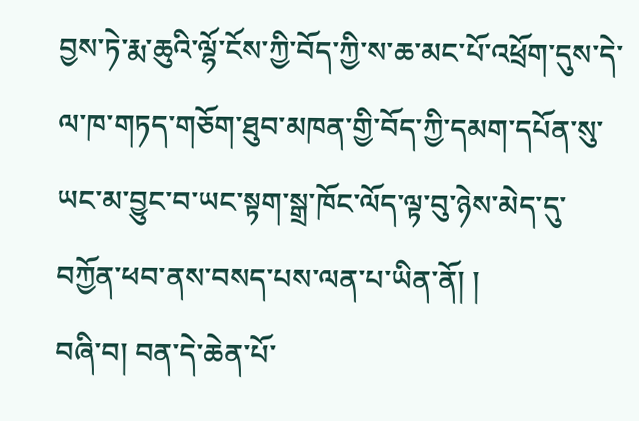བྱས་ཏེ་རྨ་ཆུའི་ལྷོ་ངོས་ཀྱི་བོད་ཀྱི་ས་ཆ་མང་པོ་འཕྲོག་དུས་དེ་ལ་ཁ་གཏད་གཅོག་ཐུབ་མཁན་གྱི་བོད་ཀྱི་དམག་དཔོན་སུ་ཡང་མ་བྱུང་བ་ཡང་སྟག་སྒྲ་ཁོང་ལོད་ལྟ་བུ་ཉེས་མེད་དུ་བཀྱོན་ཕབ་ནས་བསད་པས་ལན་པ་ཡིན་ནོ། །
བཞི་བ། བན་དེ་ཆེན་པོ་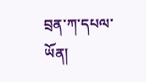བྲན་ཀ་དཔལ་ཡོན།